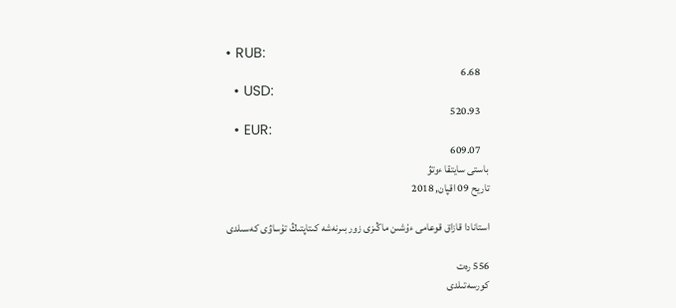• RUB:
    6.68
  • USD:
    520.93
  • EUR:
    609.07
باستى سايتقا ءوتۋ
تاريح 09 اقپان, 2018

استانادا قازاق قوعامى ءۇشىن ماڭىزى زور بىرنەشە كىتاپتىڭ تۇساۋى كەسىلدى

556 رەت
كورسەتىلدى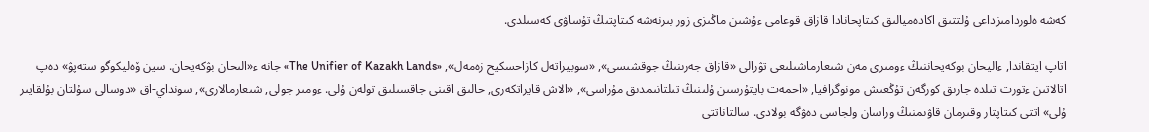كەشە ەلوردامىزداعى ۇلتتىق اكادەميالىق كىتاپحانادا قازاق قوعامى ءۇشىن ماڭىزى زور بىرنەشە كىتاپتىڭ تۇساۋى كەسىلدى.

اتاپ ايتقاندا, ءاليحان بوكەيحاننىڭ ءومىرى مەن شىعارماشىلىعى تۋرالى «قازاق جەرىنىڭ جوقشىسى», «سوبيراتەل كازاحسكيح زەمەل», «The Unifier of Kazakh Lands» جانە ء«الىحان بۋكەيحان. سين ۆەليكوگو ستەپۋ» دەپ اتالاتىن ءتورت تىلدە جارىق كورگەن تۇڭعىش مونوگرافيا, «احمەت بايتۇرسىن ۇلىنىڭ تىلتانىمدىق مۇراسى», «الاش قايراتكەرى, حالىق اقىنى جاقسىلىق تولەن ۇلى. ءومىر جولى, شىعارمالارى», سونداي-اق «دوسالى سۇلتان بۇلقايىر ۇلى» اتتى كىتاپتار وقىرمان قاۋىمنىڭ وراسان ولجاسى دەۋگە بولادى. سالتاناتتى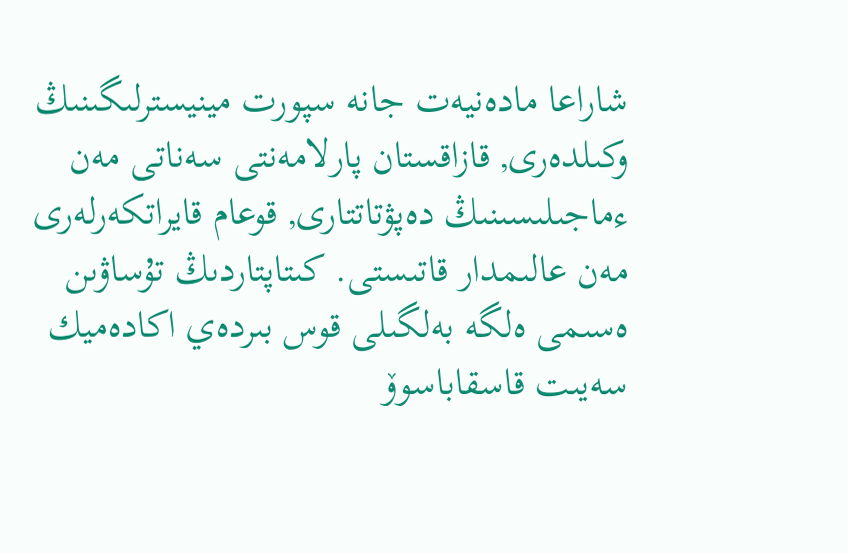شاراعا مادەنيەت جانە سپورت مينيسترلىگىنىڭ وكىلدەرى, قازاقستان پارلامەنتى سەناتى مەن ءماجىلىسىنىڭ دەپۋتاتتارى, قوعام قايراتكەرلەرى مەن عالىمدار قاتىستى. كىتاپتاردىڭ تۇساۋىن ەسىمى ەلگە بەلگىلى قوس بىردەي اكادەميك سەيىت قاسقاباسوۆ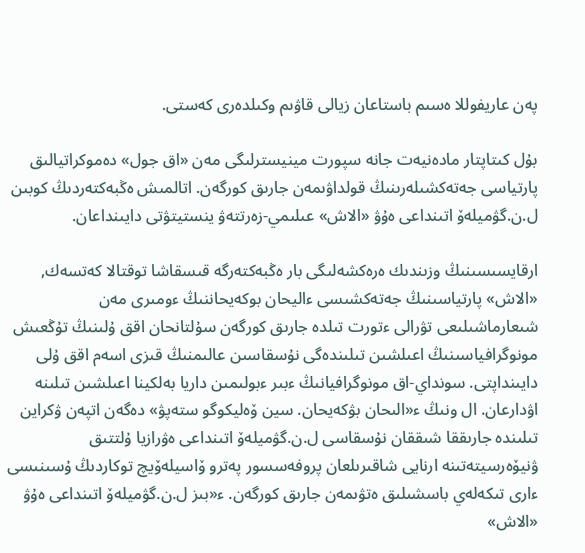پەن عاريفوللا ەسىم باستاعان زيالى قاۋىم وكىلدەرى كەستى.

بۇل كىتاپتار مادەنيەت جانە سپورت مينيسترلىگى مەن «اق جول» دەموكراتيالىق پارتياسى جەتەكشىلەرىنىڭ قولداۋىمەن جارىق كورگەن. اتالمىش ەڭبەكتەردىڭ كوبىن ل.ن.گۋميلەۆ اتىنداعى ەۇۋ «الاش» عىلىمي-زەرتتەۋ ينستيتۋتى دايىنداعان.

ارقايسىسىنىڭ وزىندىك ەرەكشەلىگى بار ەڭبەكتەرگە قىسقاشا توقتالا كەتسەك, «الاش» پارتياسىنىڭ جەتەكشىسى ءاليحان بوكەيحاننىڭ ءومىرى مەن شىعارماشىلىعى تۋرالى ءتورت تىلدە جارىق كورگەن سۇلتانحان اقق ۇلىنىڭ تۇڭعىش مونوگرافياسىنىڭ اعىلشىن تىلىندەگى نۇسقاسىن عالىمنىڭ قىزى اسەم اقق ۇلى دايىنداپتى. سونداي-اق مونوگرافيانىڭ ءبىر ءبولىمىن داريا بەلكينا اعىلشىن تىلىنە اۋدارعان. ال ونىڭ ء«الىحان بۋكەيحان. سين ۆەليكوگو ستەپۋ» دەگەن اتپەن ۋكراين تىلىندە جارىققا شىققان نۇسقاسى ل.ن.گۋميلەۆ اتىنداعى ەۋرازيا ۇلتتىق ۋنيۆەرسيتەتىنە ارنايى شاقىرىلعان پروفەسسور پەترو ۆاسيلەۆيچ توكاردىڭ ۇسىنىسى ءارى تىكەلەي باسشىلىق ەتۋىمەن جارىق كورگەن. ء«بىز ل.ن.گۋميلەۆ اتىنداعى ەۇۋ «الاش»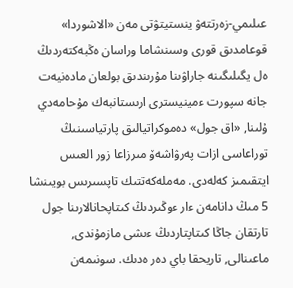عىلىمي-زەرتتەۋ ينستيتۋتى مەن «الاشوردا» قوعامدىق قورى وسىنشاما وراسان ەڭبەكتەردىڭ ەل يگىلىگىنە جاراۋىنا مۇرىندىق بولعان مادەنيەت جانە سپورت ءمينيسترى ارىستانبەك مۇحامەدي ۇلىنا, «اق جول» دەموكراتيالىق پارتياسىنىڭ توراعاسى ازات پەرۋاشەۆ مىرزاعا زور العىس ايتقىمىز كەلەدى. مەملەكەتتىك تاپسىرىس بويىنشا 5 مىڭ دانامەن ءار ءوڭىردىڭ كىتاپحانالارىنا جول تارتقان جاڭا كىتاپتاردىڭ ءىشى مازمۇندى, ماعىنالى, تاريحقا باي دەر ەدىك. سونىمەن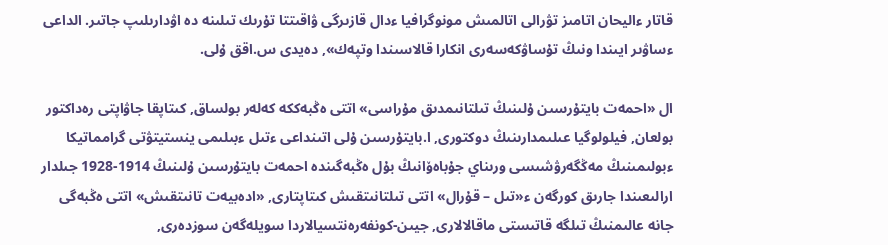قاتار ءاليحان اتامىز تۋرالى اتالمىش مونوگرافيا ءدال قازىرگى ۋاقىتتا تۇرىك تىلىنە دە اۋدارىلىپ جاتىر. الداعى ءساۋىر ايىندا ونىڭ تۇساۋكەسەرى انكارا قالاسىندا وتپەك», دەيدى س.اقق ۇلى.

ال «احمەت بايتۇرسىن ۇلىنىڭ تىلتانىمدىق مۇراسى» اتتى ەڭبەككە كەلەر بولساق, كىتاپقا جاۋاپتى رەداكتور بولعان, فيلولوگيا عىلىمدارىنىڭ دوكتورى, ا.بايتۇرسىن ۇلى اتىنداعى ءتىل ءبىلىمى ينستيتۋتى گرامماتيكا ءبولىمىنىڭ مەڭگەرۋشىسى ورىناي جۇباەۆانىڭ بۇل ەڭبەگىندە احمەت بايتۇرسىن ۇلىنىڭ 1914-1928 جىلدار ارالىعىندا جارىق كورگەن ء«تىل – قۇرال» اتتى تىلتانىتقىش كىتاپتارى, «ادەبيەت تانىتقىش» اتتى ەڭبەگى جانە عالىمنىڭ تىلگە قاتىستى ماقالالارى, جيىن-كونفەرەنتسيالاردا سويلەگەن سوزدەرى,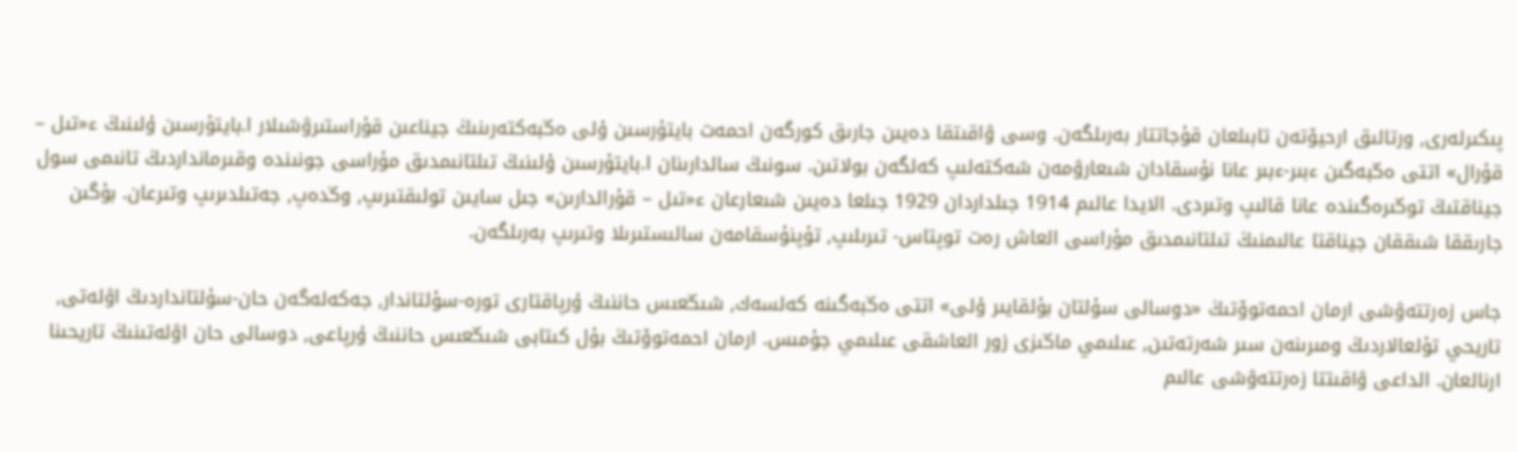پىكىرلەرى, ورتالىق ارحيۆتەن تابىلعان قۇجاتتار بەرىلگەن. وسى ۋاقىتقا دەيىن جارىق كورگەن احمەت بايتۇرسىن ۇلى ەڭبەكتەرىنىڭ جيناعىن قۇراستىرۋشىلار ا.بايتۇرسىن ۇلىنىڭ ء«تىل – قۇرال» اتتى ەڭبەگىن ءبىر-ءبىر عانا نۇسقادان شىعارۋمەن شەكتەلىپ كەلگەن بولاتىن. سونىڭ سالدارىنان ا.بايتۇرسىن ۇلىنىڭ تىلتانىمدىق مۇراسى جونىندە وقىرمانداردىڭ تانىمى سول جيناقتىڭ توڭىرەگىندە عانا قالىپ وتىردى. الايدا عالىم 1914 جىلداردان 1929 جىلعا دەيىن شىعارعان ء«تىل – قۇرالدارىن» جىل سايىن تولىقتىرىپ, وڭدەپ, جەتىلدىرىپ وتىرعان. بۇگىن جارىققا شىققان جيناقتا عالىمنىڭ تىلتانىمدىق مۇراسى العاش رەت توپتاس- تىرىلىپ, تۇپنۇسقامەن سالىستىرىلا وتىرىپ بەرىلگەن.

جاس زەرتتەۋشى ارمان احمەتوۆتىڭ «دوسالى سۇلتان بۇلقايىر ۇلى» اتتى ەڭبەگىنە كەلسەك, شىڭعىس حاننىڭ ۇرپاقتارى تورە-سۇلتاندار, جەكەلەگەن حان-سۇلتانداردىڭ اۋلەتى, تاريحي تۇلعالاردىڭ ومىرىنەن سىر شەرتەتىن, عىلىمي ماڭىزى زور العاشقى عىلىمي جۇمىس. ارمان احمەتوۆتىڭ بۇل كىتابى شىڭعىس حاننىڭ ۇرپاعى, دوسالى حان اۋلەتىنىڭ تاريحىنا ارنالعان. الداعى ۋاقىتتا زەرتتەۋشى عالىم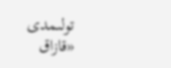تولىمدى «قازاق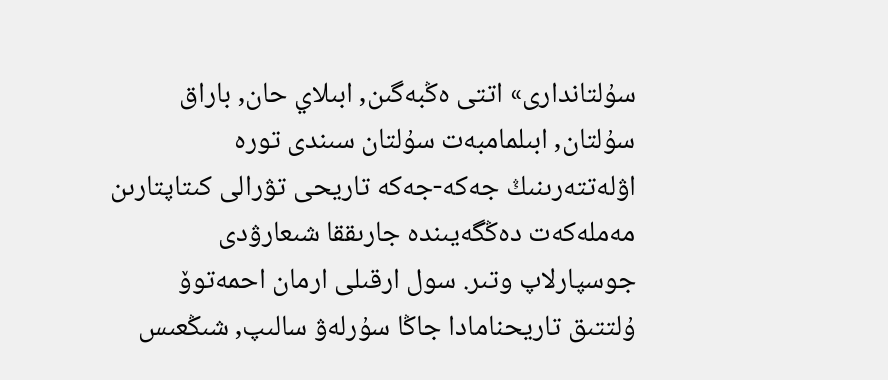سۇلتاندارى» اتتى ەڭبەگىن, ابىلاي حان, باراق سۇلتان, ابىلمامبەت سۇلتان سىندى تورە اۋلەتتەرىنىڭ جەكە-جەكە تاريحى تۋرالى كىتاپتارىن مەملەكەت دەڭگەيىندە جارىققا شىعارۋدى جوسپارلاپ وتىر. سول ارقىلى ارمان احمەتوۆ ۇلتتىق تاريحنامادا جاڭا سۇرلەۋ سالىپ, شىڭعىس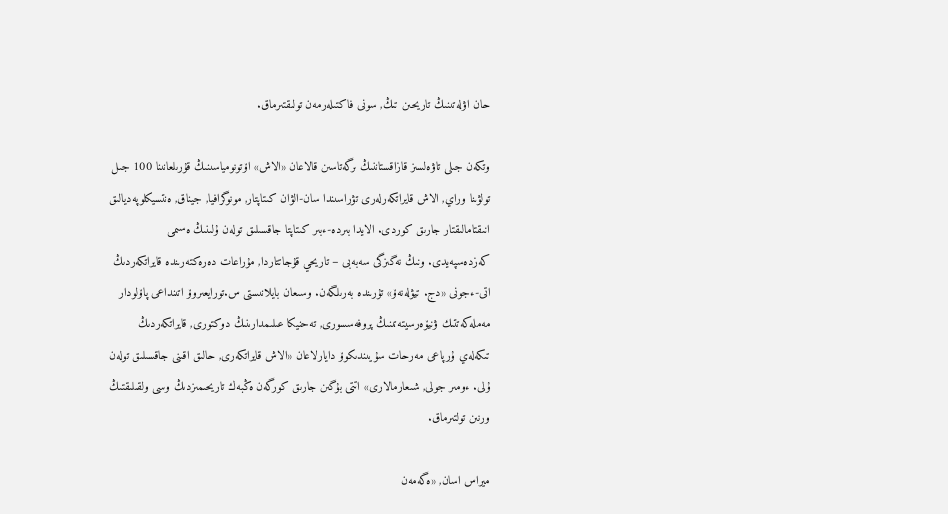حان اۋلەتىنىڭ تاريحىن تىڭ, سونى فاكتىلەرمەن تولىقتىرماق.

وتكەن جىلى تاۋەلسىز قازاقستاننىڭ ىرگەتاسىن قالاعان «الاش» اۆتونومياسىنىڭ قۇرىلعانىنا 100 جىل تولۋىنا وراي, الاش قايراتكەرلەرى تۋراسىندا سان-الۋان كىتاپتار, مونوگرافيا, جيناق, ەنتسيكلوپەديالىق انىقتامالىقتار جارىق كوردى. الايدا بىردە-ءبىر كىتاپتا جاقسىلىق تولەن ۇلىنىڭ ەسىمى كەزدەسپەيدى. ونىڭ نەگىزگى سەبەبى – تاريحي قۇجاتتاردا, مۇراعات دەرەكتەرىندە قايراتكەردىڭ اتى-ءجونى «دج. تيۋلەنەۆ» تۇرىندە بەرىلگەن. وسىعان بايلانىستى س.تورايعىروۆ اتىنداعى پاۆلودار مەملەكەتتىك ۋنيۆەرسيتەتىنىڭ پروفەسسورى, تەحنيكا عىلىمدارىنىڭ دوكتورى, قايراتكەردىڭ تىكەلەي ۇرپاعى مەرحات سۇيىندىكوۆ دايارلاعان «الاش قايراتكەرى, حالىق اقىنى جاقسىلىق تولەن ۇلى. ءومىر جولى, شىعارمالارى» اتتى بۇگىن جارىق كورگەن ەڭبەك تاريحىمىزدىڭ وسى ولقىلىقتىڭ ورنىن تولتىرماق.

ميراس اسان, «ەگەمەن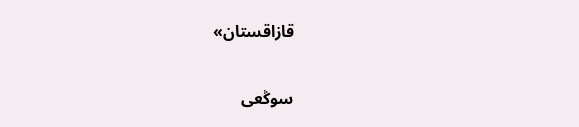قازاقستان»

سوڭعى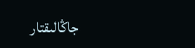جاڭالىقتار